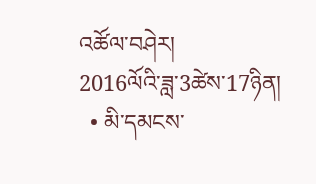འཚོལ་བཤེར།
2016ལོའི་ཟླ་3ཚེས་17ཉིན།
  • མི་དམངས་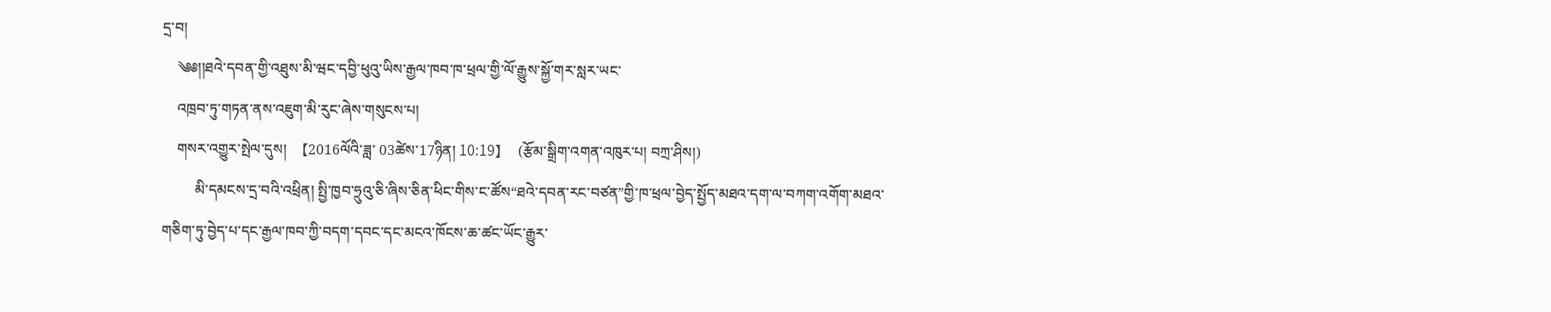དྲ་བ།
    ༄༅།།ཐའེ་དབན་གྱི་འཐུས་མི་ཝང་དབྱི་ཕུའུ་ཡིས་རྒྱལ་ཁབ་ཁ་ཕྲལ་གྱི་ལོ་རྒྱུས་སྐྱོ་གར་སླར་ཡང་
    འཁྲབ་ཏུ་གཏན་ནས་འཇུག་མི་རུང་ཞེས་གསུངས་པ།
    གསར་འགྱུར་སྤེལ་དུས།  【2016ལོའི་ཟླ་ 03ཚེས་17ཉིན། 10:19】   (རྩོམ་སྒྲིག་འགན་འཁུར་པ། བཀྲ་ཤིས།)
         མི་དམངས་དྲ་བའི་འཕྲིན། སྤྱི་ཁྱབ་ཧྲུའུ་ཅི་ཞིས་ཅིན་ཕིང་གིས་ང་ཚོས“ཐའེ་དབན་རང་བཙན”གྱི་ཁ་ཕྲལ་བྱེད་སྤྱོད་མཐའ་དག་ལ་བཀག་འགོག་མཐའ་གཅིག་ཏུ་བྱེད་པ་དང་རྒྱལ་ཁབ་ཀྱི་བདག་དབང་དང་མངའ་ཁོངས་ཆ་ཚང་ཡོང་རྒྱུར་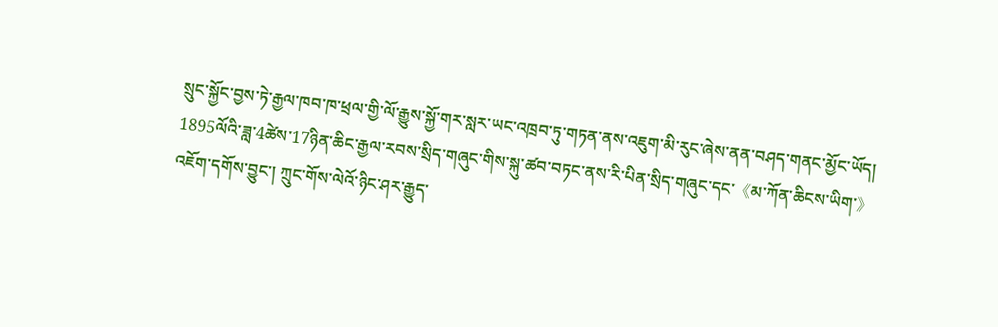སྲུང་སྐྱོང་བྱས་ཏེ་རྒྱལ་ཁབ་ཁ་ཕྲལ་གྱི་ལོ་རྒྱུས་སྐྱོ་གར་སླར་ཡང་འཁྲབ་ཏུ་གཏན་ནས་འཇུག་མི་རུང་ཞེས་ནན་བཤད་གནང་མྱོང་ཡོད། 1895ལོའི་ཟླ་4ཚེས་17ཉིན་ཆིང་རྒྱལ་རབས་སྲིད་གཞུང་གིས་སྐུ་ཚབ་བཏང་ནས་རི་པིན་སྲིད་གཞུང་དང་《མ་ཀོན་ཆིངས་ཡིག་》འཇོག་དགོས་བྱུང་། ཀྲུང་གོས་ལེའོ་ཉིང་ཤར་རྒྱུད་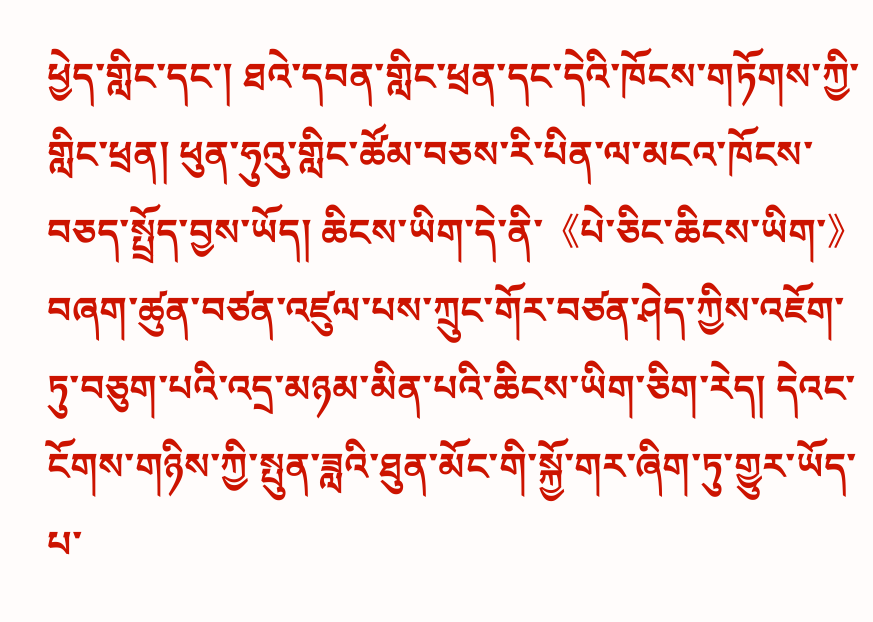ཕྱེད་གླིང་དང་། ཐའེ་དབན་གླིང་ཕྲན་དང་དེའི་ཁོངས་གཏོགས་ཀྱི་གླིང་ཕྲན། ཕུན་ཧུའུ་གླིང་ཚོམ་བཅས་རི་པིན་ལ་མངའ་ཁོངས་བཅད་སྤྲོད་བྱས་ཡོད། ཆིངས་ཡིག་དེ་ནི་《པེ་ཅིང་ཆིངས་ཡིག་》བཞག་ཚུན་བཙན་འཛུལ་པས་ཀྲུང་གོར་བཙན་ཤེད་ཀྱིས་འཇོག་ཏུ་བཅུག་པའི་འདྲ་མཉམ་མིན་པའི་ཆིངས་ཡིག་ཅིག་རེད། དེའང་ངོགས་གཉིས་ཀྱི་སྤུན་ཟླའི་ཐུན་མོང་གི་སྐྱོ་གར་ཞིག་ཏུ་གྱུར་ཡོད་པ་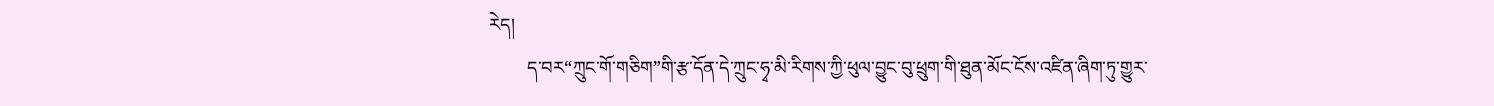རེད།
        ད་བར“ཀྲུང་གོ་གཅིག”གི་རྩ་དོན་དེ་ཀྲུང་ཧྭ་མི་རིགས་ཀྱི་ཕུལ་བྱུང་བུ་ཕྲུག་གི་ཐུན་མོང་ངོས་འཛིན་ཞིག་ཏུ་གྱུར་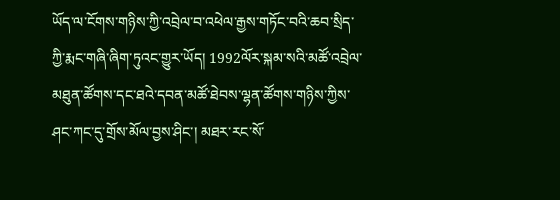ཡོད་ལ་ངོགས་གཉིས་ཀྱི་འབྲེལ་བ་འཕེལ་རྒྱས་གཏོང་བའི་ཆབ་སྲིད་ཀྱི་རྨང་གཞི་ཞིག་ཏུའང་གྱུར་ཡོད། 1992ལོར་སྐམ་སའི་མཚོ་འབྲེལ་མཐུན་ཚོགས་དང་ཐའེ་དབན་མཚོ་ཐེབས་ལྷན་ཚོགས་གཉིས་ཀྱིས་ཤང་ཀང་དུ་གྲོས་མོལ་བྱས་ཤིང་། མཐར་རང་སོ་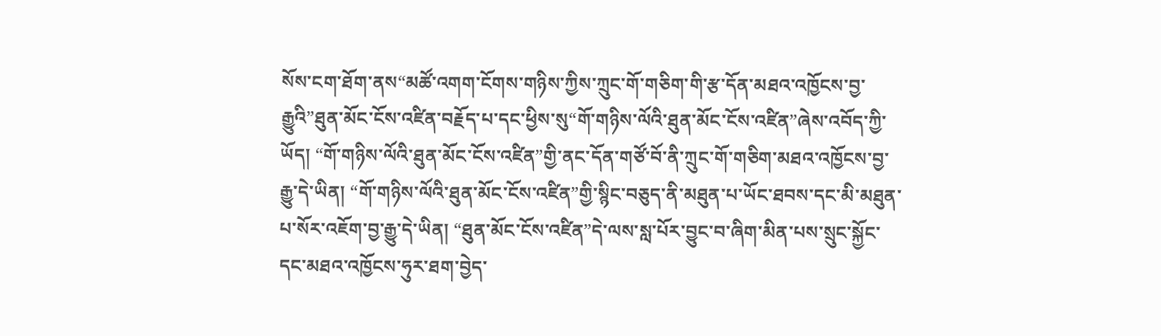སོས་ངག་ཐོག་ནས“མཚོ་འགག་ངོགས་གཉིས་ཀྱིས་ཀྲུང་གོ་གཅིག་གི་རྩ་དོན་མཐའ་འཁྱོངས་བྱ་རྒྱུའི”ཐུན་མོང་ངོས་འཛིན་བརྗོད་པ་དང་ཕྱིས་སུ“གོ་གཉིས་ལོའི་ཐུན་མོང་ངོས་འཛིན”ཞེས་འབོད་ཀྱི་ཡོད། “གོ་གཉིས་ལོའི་ཐུན་མོང་ངོས་འཛིན”གྱི་ནང་དོན་གཙོ་བོ་ནི་ཀྲུང་གོ་གཅིག་མཐའ་འཁྱོངས་བྱ་རྒྱུ་དེ་ཡིན། “གོ་གཉིས་ལོའི་ཐུན་མོང་ངོས་འཛིན”གྱི་སྙིང་བཅུད་ནི་མཐུན་པ་ཡོང་ཐབས་དང་མི་མཐུན་པ་སོར་འཇོག་བྱ་རྒྱུ་དེ་ཡིན། “ཐུན་མོང་ངོས་འཛིན”དེ་ལས་སླ་པོར་བྱུང་བ་ཞིག་མིན་པས་སྲུང་སྐྱོང་དང་མཐའ་འཁྱོངས་ཧུར་ཐག་བྱེད་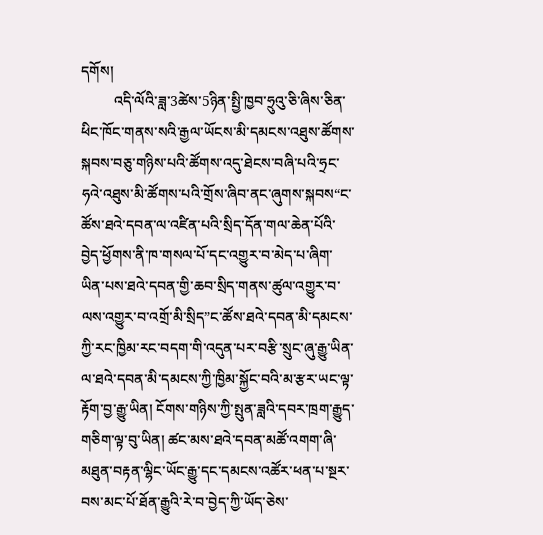དགོས།
         འདི་ལོའི་ཟླ་3ཚེས་5ཉིན་སྤྱི་ཁྱབ་ཧྲུའུ་ཅི་ཞིས་ཅིན་ཕིང་ཁོང་གནས་སའི་རྒྱལ་ཡོངས་མི་དམངས་འཐུས་ཚོགས་སྐབས་བཅུ་གཉིས་པའི་ཚོགས་འདུ་ཐེངས་བཞི་པའི་ཧྲང་ཧའེ་འཐུས་མི་ཚོགས་པའི་གྲོས་ཞིབ་ནང་ཞུགས་སྐབས“ང་ཚོས་ཐའེ་དབན་ལ་འཛིན་པའི་སྲིད་དོན་གལ་ཆེན་པོའི་བྱེད་ཕྱོགས་ནི་ཁ་གསལ་པོ་དང་འགྱུར་བ་མེད་པ་ཞིག་ཡིན་པས་ཐའེ་དབན་གྱི་ཆབ་སྲིད་གནས་ཚུལ་འགྱུར་བ་ལས་འགྱུར་བ་འགྲོ་མི་སྲིད”ང་ཚོས་ཐའེ་དབན་མི་དམངས་ཀྱི་རང་ཁྱིམ་རང་བདག་གི་འདུན་པར་བརྩི་སྲུང་ཞུ་རྒྱུ་ཡིན་ལ་ཐའེ་དབན་མི་དམངས་ཀྱི་ཁྱིམ་སྐྱོང་བའི་མ་རྩར་ཡང་ལྟ་རྟོག་བྱ་རྒྱུ་ཡིན། ངོགས་གཉིས་ཀྱི་སྤུན་ཟླའི་དབར་ཁྲག་རྒྱུད་གཅིག་ལྟ་བུ་ཡིན། ཚང་མས་ཐའེ་དབན་མཚོ་འགག་ཞི་མཐུན་བརྟན་ལྷིང་ཡོང་རྒྱུ་དང་དམངས་འཚོར་ཕན་པ་སྔར་བས་མང་པོ་ཐོན་རྒྱུའི་རེ་བ་བྱེད་ཀྱི་ཡོད་ཅེས་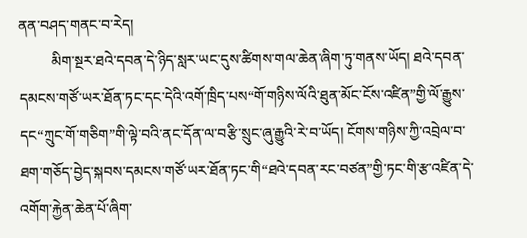ནན་བཤད་གནང་བ་རེད།
         མིག་སྔར་ཐའེ་དབན་དེ་ཉིད་སླར་ཡང་དུས་ཚིགས་གལ་ཆེན་ཞིག་ཏུ་གནས་ཡོད། ཐའེ་དབན་དམངས་གཙོ་ཡར་ཐོན་ཏང་དང་དེའི་འགོ་ཁྲིད་པས“གོ་གཉིས་ལོའི་ཐུན་མོང་ངོས་འཛིན”གྱི་ལོ་རྒྱུས་དང“ཀྲུང་གོ་གཅིག”གི་ལྟེ་བའི་ནང་དོན་ལ་བརྩི་སྲུང་ཞུ་རྒྱུའི་རེ་བ་ཡོད། ངོགས་གཉིས་ཀྱི་འབྲེལ་བ་ཐག་གཅོད་བྱེད་སྐབས་དམངས་གཙོ་ཡར་ཐོན་ཏང་གི“ཐའེ་དབན་རང་བཙན”གྱི་ཏང་གི་རྩ་འཛིན་དེ་འགོག་རྐྱེན་ཆེན་པོ་ཞིག་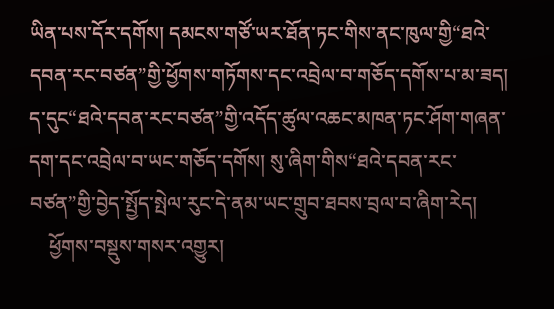ཡིན་པས་དོར་དགོས། དམངས་གཙོ་ཡར་ཐོན་ཏང་གིས་ནང་ཁུལ་གྱི“ཐའེ་དབན་རང་བཙན”གྱི་ཕྱོགས་གཏོགས་དང་འབྲེལ་བ་གཅོད་དགོས་པ་མ་ཟད། ད་དུང“ཐའེ་དབན་རང་བཙན”གྱི་འདོད་ཚུལ་འཆང་མཁན་ཏང་ཤོག་གཞན་དག་དང་འབྲེལ་བ་ཡང་གཅོད་དགོས། སུ་ཞིག་གིས“ཐའེ་དབན་རང་བཙན”གྱི་བྱེད་སྤྱོད་སྤེལ་རུང་དེ་ནམ་ཡང་གྲུབ་ཐབས་བྲལ་བ་ཞིག་རེད།
    ཕྱོགས་བསྡུས་གསར་འགྱུར།